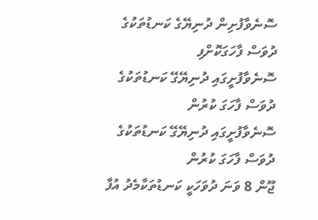ސޮނެވާފުށިން ދުނިޔޭގެ ކަނޑުތަކުގެ ދުވަސް ފާހަގަކޮށްފި
ސޮނެވާފުށީގައި ދުނިޔޭގޭ ކަނޑުތަކުގެ ދުވަސް ފާހަގަ ކުރުން
ސޮނެވާފުށީގައި ދުނިޔޭގޭ ކަނޑުތަކުގެ ދުވަސް ފާހަގަ ކުރުން
ޖޫން 8 ވަނަ ދުވަހަކީ ކަނޑުތަކާމެދު އުފާ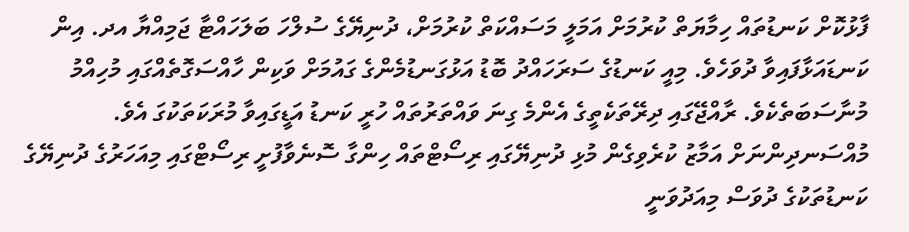ފާޅުކޮށް ކަނޑުތައް ހިމާޔަތް ކުރުމަށް އަމަލީ މަސައްކަތް ކުރުމަށް، ދުނިޔޭގެ ސުލްހަ ބަލަހައްޓާ ޖަމިއްޔާ އދ. އިން ކަނޑައަޅާފައިވާ ދުވަހެވެ. މިއީ ކަނޑުގެ ސަރަހައްދު ބޮޑު އަޅުގަނޑުމެންގެ ގައުމަށް ވަކިން ހާއްސަގޮތެއްގައި މުހިއްމު މުނާސަބަތެކެވެ. ރާއްޖޭގައި ދިރޭތަކެތީގެ އެންމެ ގިނަ ވައްތަރުތައް ހުރީ ކަނޑު އަޑީގައިވާ މުރަކަތަކުގަ އެވެ.
މުއްސަނދިންނަށް އަމާޒު ކުރެވިގެން މުޅި ދުނިޔޭގައި ރިސޯޓްތައް ހިންގާ ސޮނެވާފުށީ ރިސޯޓްގައި މިއަހަރުގެ ދުނިޔޭގެ ކަނޑުތަކުގެ ދުވަސް މިއަދުވަނީ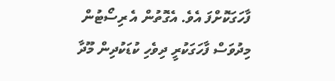ފާހަގަކޮށްފަ އެވެ. އެގޮތުން އެ ރިސޯޓުން މިދުވަސް ފާހަގަކުރީ ދިވެހި ކުޑަކުދިން މޫދާ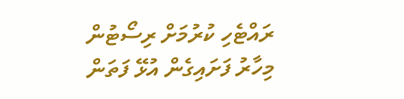ރައްޓެހި ކުރުމަށް ރިސޯޓުން މިހާރު ފަށައިގެން އުޅޭ ފަތަން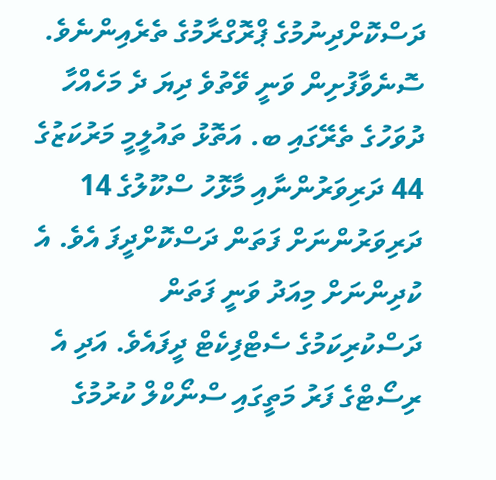ދަސްކޮށްދިނުމުގެ ޕްރޮގްރާމުގެ ތެރެއިންނެވެ.
ސޮނެވާފުށިން ވަނީ ވޭތުވެ ދިޔަ ދެ މަހެއްހާ ދުވަހުގެ ތެރޭގައި ބ. އަތޮޅު ތައުލީމީ މަރުކަޒުގެ 44 ދަރިވަރުންނާއި މާޅޮހު ސްކޫލުގެ 14 ދަރިވަރުންނަށް ފަތަން ދަސްކޮށްދީފަ އެވެ. އެ ކުދިންނަށް މިއަދު ވަނީ ފަތަން ދަސްކުރިކަމުގެ ސެޓްފިކެޓް ދީފައެވެ. އަދި އެ ރިސޯޓްގެ ފަރު މަތީގައި ސްނޯކްލް ކުރުމުގެ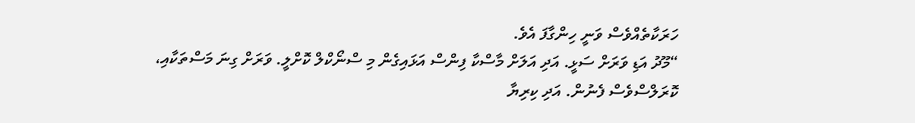ހަރަކާތެއްވެސް ވަނީ ހިންގާފަ އެވެ.
“މޫދު އަޑި ވަރަށް ސަޅީ. އަދި އަލަށް މާސްކާ ފިންސް އަޅައިގެން މި ސްނޯކްލް ކޮށްލީ. ވަރަށް ގިނަ މަސްތަކާއި، ކޮރަލްސްވެސް ފެނުން. އަދި ކިރިޔާ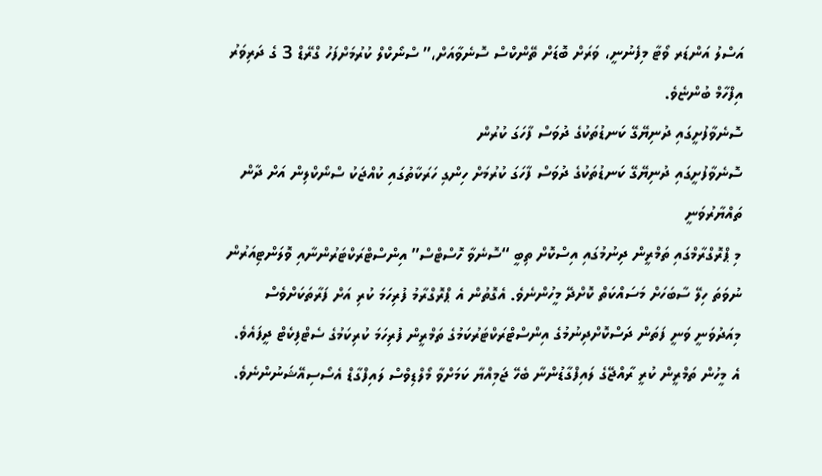އަސްލު އަންޑަރ ވޯޓާ މިފެނުނީ، ވަރަށް ބޮޑަށް ތޭންކްސް ސޮނެވާއަށް،” ސްނޯކްލް ކުރުމަށްފަހު ގްރޭޑް 3 ގެ ދަރިވަރު އިފްހާމް ބުންޏެވެ.
ސޮނެވާފުށީގައި ދުނިޔޭގޭ ކަނޑުތަކުގެ ދުވަސް ފާހަގަ ކުރުން
ސޮނެވާފުށީގައި ދުނިޔޭގޭ ކަނޑުތަކުގެ ދުވަސް ފާހަގަ ކުރުމަށް ހިންގި ހަރަކާތުގައި ކުއްޖަކު ސްނޯކްލިން އަށް ދާން ތައްޔާރުވަނީ
މި ޕްރޮގްރާމްގައި ތަމްރީން ދިނުމުގައި އިސްކޮށް ތިބީ “ސޮނެވާ ހޮސްޓްސް” އިންސްޓްރަކްޓަރުންނާއި ވޮލަންޓިއަރުން ނުވަތަ ހިލޭ ސާބަހަށް މަސައްކަތް ކޮށްދޭ މީހުންނެވެ. އެގޮތުން އެ ޕްރޮގްރާމު ފުރިހަމަ ކުރި އަށް ފަރާތަކަށްވެސް މިއަދުވަނީ ވަނީ ފަތަން ދަސްކޮށްދިނުމުގެ އިންސްޓްރަކްޓަރުކަމުގެ ތަމްރީން ފުރިހަމަ ކުރިކަމުގެ ސެޓްފިކެޓް ދީފައެވެ. އެ މީހުން ތަމްރީން ކުރީ ރާއްޖޭގެ ލައިފްގާޑުންނާ ބެހޭ ޖަމިއްޔާ ކަމަށްވާ މޯލްޑިވްސް ލައިފްގާޑް އެސޯސިއޭޝަނުންނެވެ.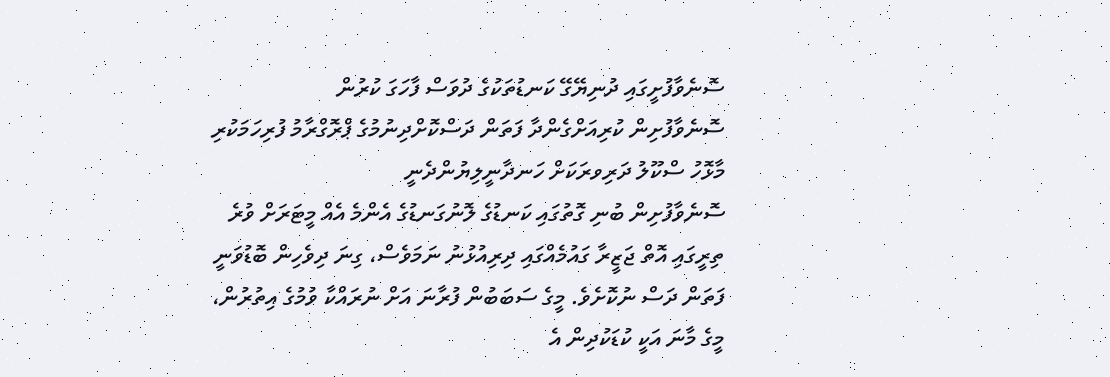ސޮނެވާފުށީގައި ދުނިޔޭގޭ ކަނޑުތަކުގެ ދުވަސް ފާހަގަ ކުރުން
ސޮނެވާފުށިން ކުރިއަށްގެންދާ ފަތަން ދަސްކޮށްދިނުމުގެ ޕްރޮގްރާމު ފުރިހަމަކުރި މާޅޮހު ސްކޫލު ދަރިވރަކަށް ހަނދާނީލިޔުންދެނީ
ސޮނެވާފުށިން ބުނި ގޮތުގައި ކަނޑުގެ ލޮނުގަނޑުގެ އެންމެ އެއް މީޓަރަށް ވުރެ ތިރީގައި އޮތް ޖަޒީރާ ގައުމެއްގައި ދިރިއުޅުނު ނަމަވެސް، ގިނަ ދިވެހިން ބޮޑުވަނީ ފަތަން ދަސް ނުކޮށެވެ. މީގެ ސަބަބުން ފުރާނަ އަށް ނުރައްކާ ވުމުގެ އިތުރުން، މީގެ މާނަ އަކީ ކުޑަކުދިން އެ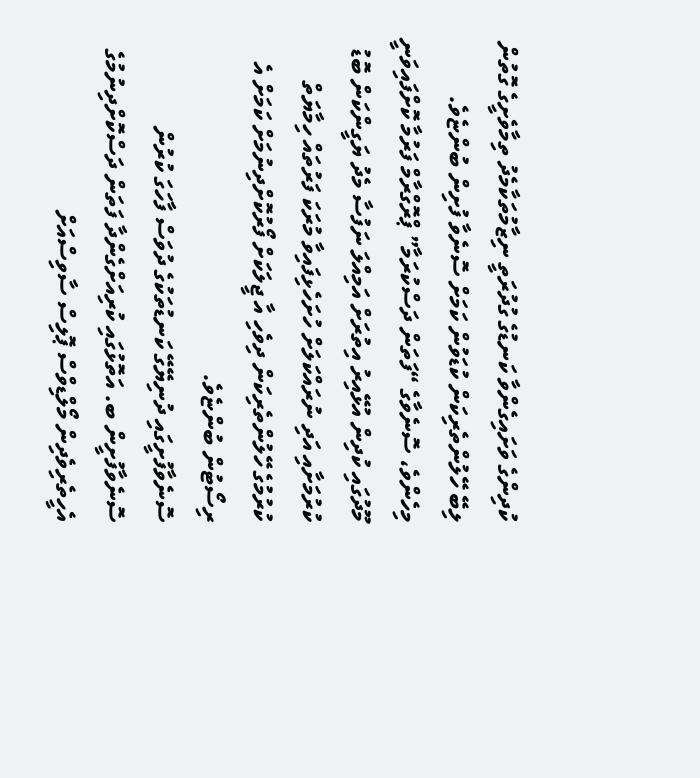ކުދިންގެ ވަށައިގެންވާ ކަނޑުގެ ގުދުރަތީ ނިޒާމުތަކާމެދު ތިމާވެށީގެ ގޮތުން ލިބޭ ހޭލުންތެރިކަން ކުޑަވުން ކަމަށް ސޮނެވާ ފުށިން ބުންޏެވެ.
މިހެންވެ، ސޮނެވާގެ “ފަތަން ދަސްކުރަމާ” ޕްރޮގްރާމް ފަރުމާ ކޮށްފައިވަނީ މޫދުގައި ކުދިން އުޅޭއިރު އިތުރަށް އަމިއްލަ ނަފުސާ މެދު ޔަގީންކަން ބޮޑު ކުރުމަށާއި އަދި ނުރައްކަލަށް ހުށަހެޅިފައިވާ މުރަކަ ފަރުތައް ހިމާޔަތް ކުރުމުގެ ހޭލުންތެރިކަން ދިވެހި އާ ޖީލަކަށް ފޯރުކޮށްދިނުމަށް ކަމަށް އެ ރިސޯޓުން ބުންޏެވެ.
ސޮނެވާފުށީގައި ދުނިޔޭގޭ ކަނޑުތަކުގެ ދުވަސް ފާހަގަ ކުރުން
ސޮނެވާފުށީން ބ. އަތޮޅުގައި ކުރިއަށްގެންދާ ފަތަން ދަސްކޮށްދިނުމުގެ އެހީތެރިވެދިން މޯލްޑިވްސް ޕޮލިސް ސާވިސްއަށް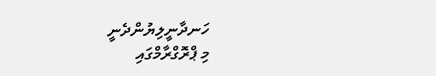ހަނދާނީލިޔުންދެނީ
މި ޕްރޮގްރާމްގައި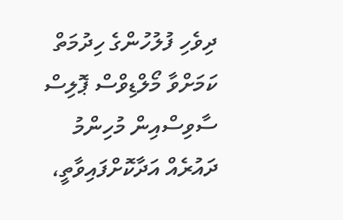ދިވެހި ފުލުހުންގެ ހިދުމަތް ކަމަށްވާ މޯލްޑިވްސް ޕޮލިސް ސާވިސްއިން މުހިންމު ދައުރެއް އަދާކޮށްފައިވާތީ،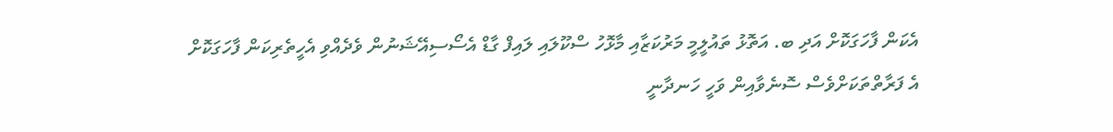އެކަން ފާހަގަކޮށް އަދި ބ. އަތޮޅު ތައުލީމީ މަރުކަޒާއި މާޅޮހު ސްކޫލައި ލައިފް ގާޑް އެސޯސިއޭޝަނުން ވެދެއްވި އެހީތެރިކަން ފާހަގަކޮށް އެ ފަރާތްތަކަށްވެސް ސޮނެވާއިން ވަހީ ހަނދާނީ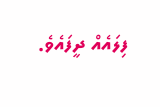ފިލައެއް ދީފައެވެ.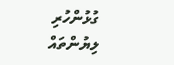ގުޅުންހުރި ލިޔުންތައް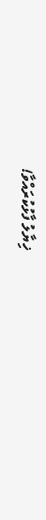ޚިޔާލު ފާޅުކުރައްވާ!